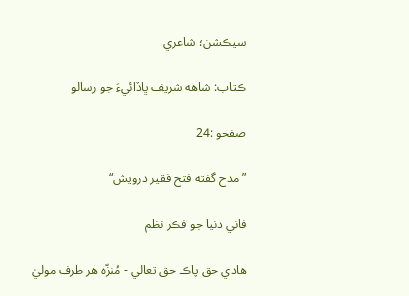سيڪشن؛ شاعري

ڪتاب: شاهه شريف ڀاڏائيءَ جو رسالو

صفحو :24

”مدح گفته فتح فقير درويش“

فاني دنيا جو فڪر نظم

هادي حق پاڪ حق تعالي - مُنزّه هر طرف موليٰ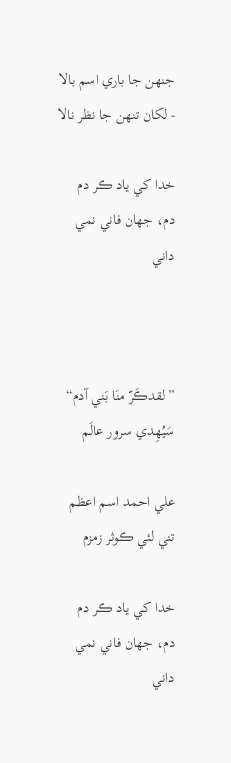جنهن جا باري اسم بالا - لکان تنهن جا نظر نالا

خدا کي ياد ڪر دم دم، جهان فاني نمي داني



”لقدڪَرّ منَا بَني آدم“ سَيُهِدي سرور عالَم

علي احمد اسم اعظم تني لئي ڪوثر زمزم

خدا کي ياد ڪر دم دم، جهان فاني نمي داني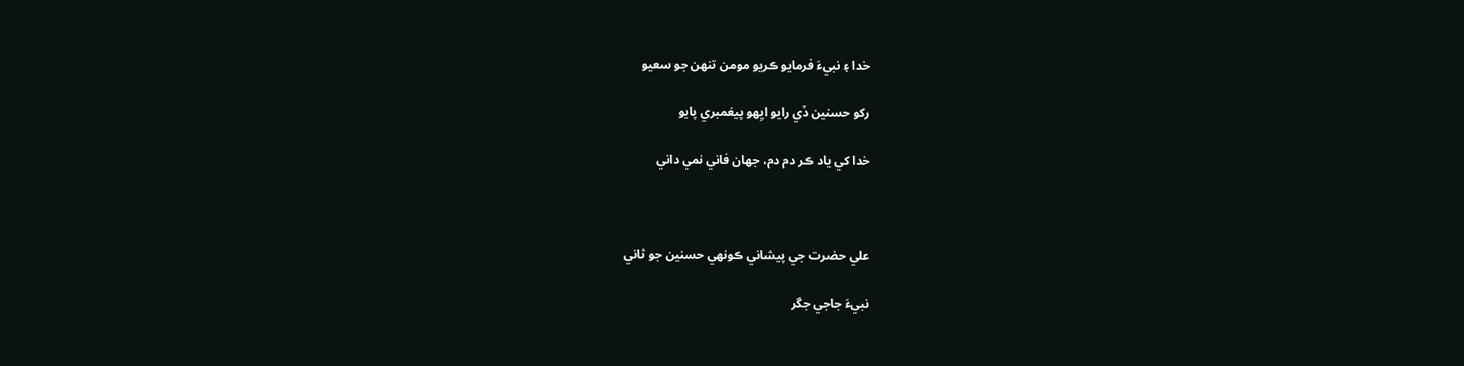خدا ۽ نبيءَ فرمايو ڪريو مومن تنهن جو سعيو

رکو حسنين ڏي رايو ايِهو پيغمبري پايو

خدا کي ياد ڪر دم دم، جهان فاني نمي داني



علي حضرت جي پيشاني ڪونهي حسنين جو ثاني

نبيءَ جاجي جگر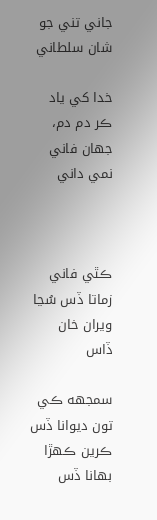جاني تني جو شان سلطاني

خدا کي ياد ڪر دم دم، جهان فاني نمي داني



ڪٿي فاني زماتا ڏس سُڃا ويران خان ڏاس

سمجهه ڪي تون ديوانا ڏس ڪرين ڪهڙا بهانا ڏس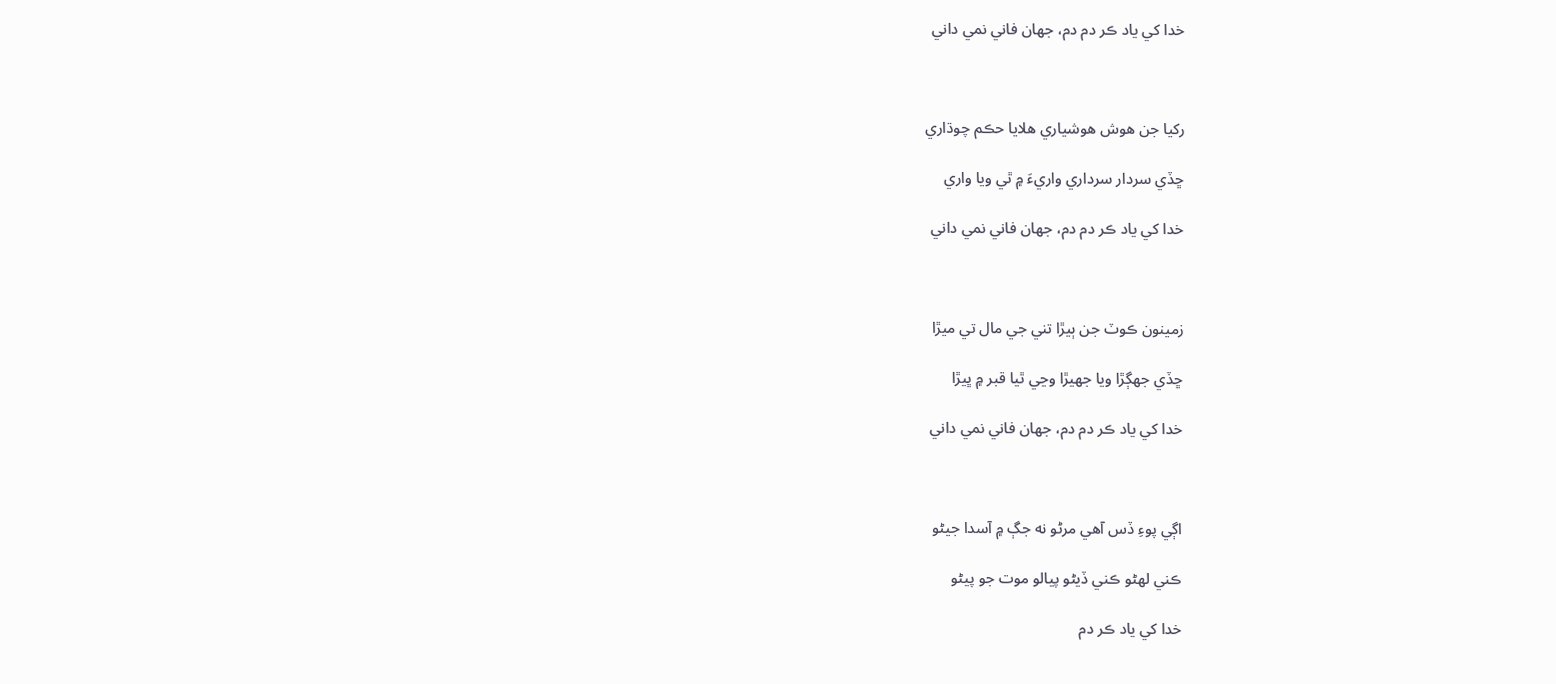خدا کي ياد ڪر دم دم، جهان فاني نمي داني



رکيا جن هوش هوشياري هلايا حڪم چوڌاري

ڇڏي سردار سرداري واريءَ ۾ ٿي ويا واري

خدا کي ياد ڪر دم دم، جهان فاني نمي داني



زمينون ڪوٽ جن ٻيڙا تني جي مال تي ميڙا

ڇڏي جهڳڙا ويا جهيڙا وڃي ٿيا قبر ۾ ڀيڙا

خدا کي ياد ڪر دم دم، جهان فاني نمي داني



اڳي پوءِ ڏس آهي مرڻو نه جڳ ۾ آسدا جيڻو

ڪني لهڻو ڪني ڏيڻو پيالو موت جو پيڻو

خدا کي ياد ڪر دم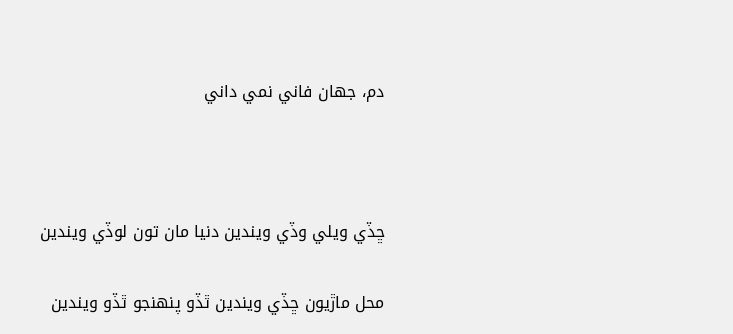دم، جهان فاني نمي داني



ڇڏي ويلي وڏي ويندين دنيا مان تون لوڏي ويندين

محل ماڙيون ڇڏي ويندين ٿڏو پنهنجو ٿڏو ويندين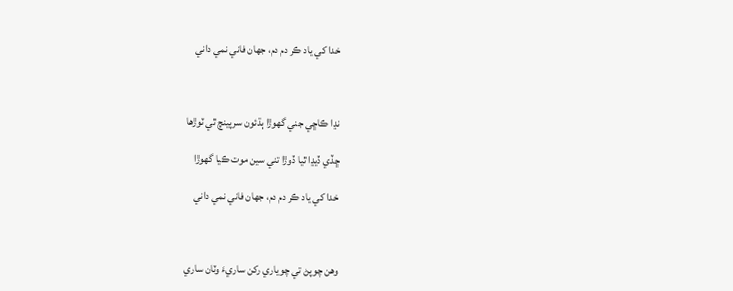خدا کي ياد ڪر دم دم، جهان فاني نمي داني



نڍا ڪاڇي جني گهوڙا ٻڌئون سرپينچ ٿي ٽوڙها

ڇڏي ڏيڍا ٿيا ڏوڙا تني سين موت ڪيا گهوڙا

خدا کي ياد ڪر دم دم، جهان فاني نمي داني



وهن چوپڻ تي چوياري رکن ساريءَ وٽان ساري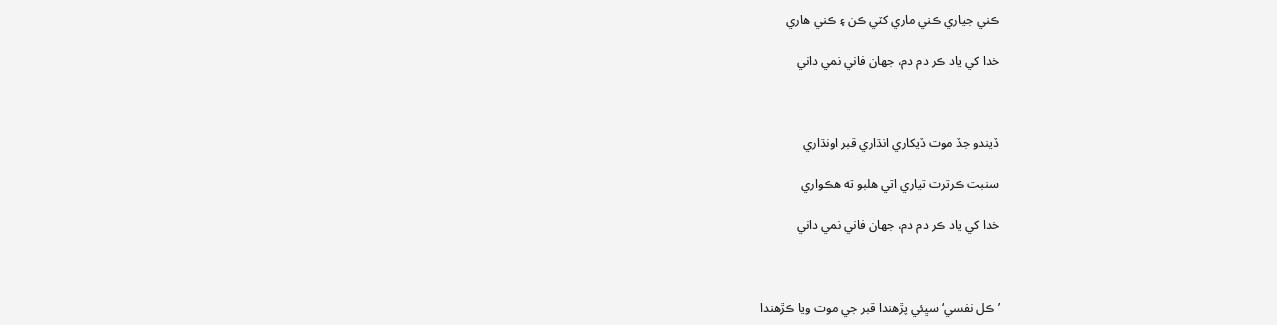ڪني جياري ڪني ماري کٽي ڪن ۽ ڪني هاري

خدا کي ياد ڪر دم دم، جهان فاني نمي داني



ڏيندو جڏ موت ڏيکاري انڌاري قبر اونڌاري

سنبت ڪرترت تياري اتي هلبو ته هڪواري

خدا کي ياد ڪر دم دم، جهان فاني نمي داني



’ڪل نفسي‘ سڀئي پڙهندا قبر جي موت ويا ڪڙهندا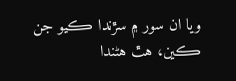ويا ان سور ۾ سڙندا ڪيو جن ڪين، هٿ هڻندا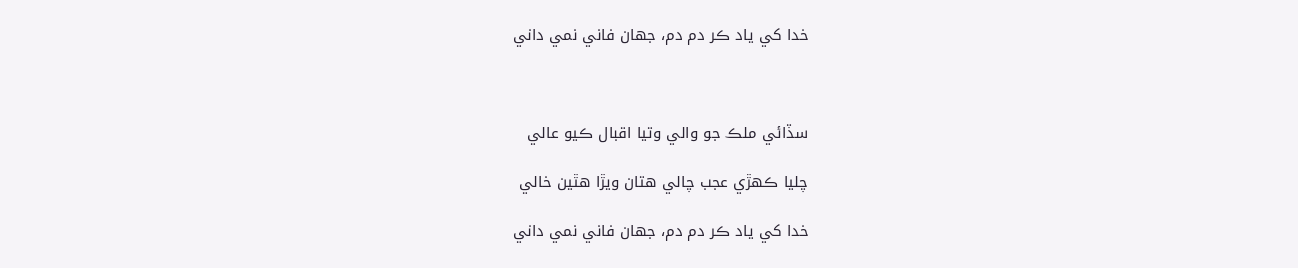خدا کي ياد ڪر دم دم، جهان فاني نمي داني



سڏائي ملڪ جو والي وتيا اقبال ڪيو عالي

چليا ڪهڙي عجب چالي هتان ويڙا هٿين خالي

خدا کي ياد ڪر دم دم، جهان فاني نمي داني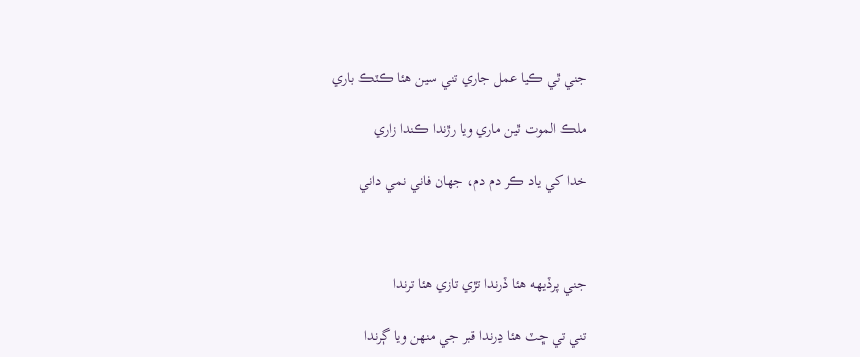جني ٿي ڪيا عمل جاري تني سين هئا ڪٽڪ باري

ملڪ الموت ٿين ماري ويا رڙندا ڪندا زاري

خدا کي ياد ڪر دم دم، جهان فاني نمي داني



جني پرڏيهه هئا ڏرندا تڙي تازي هئا ترندا

تني تي ڇٽ هئا ڍرندا قبر جي منهن ويا ڳرندا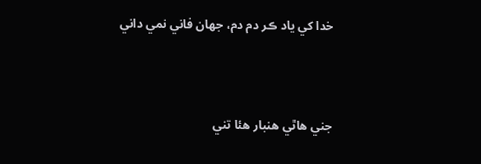خدا کي ياد ڪر دم دم، جهان فاني نمي داني



جني هاٿي هنبار هئا تني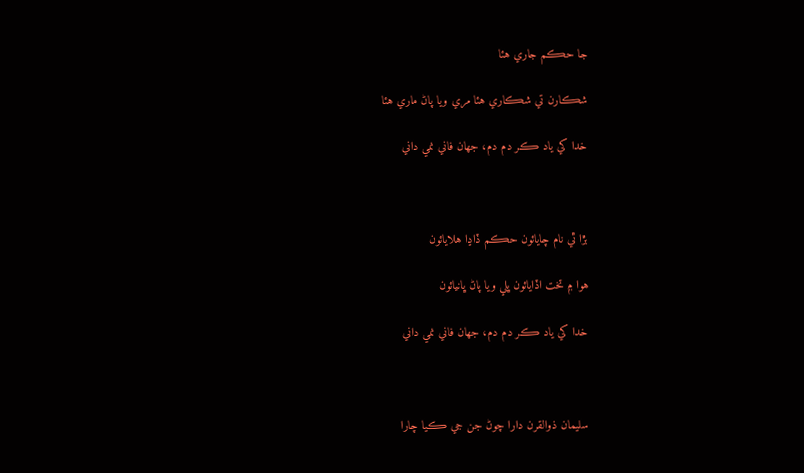جا حڪم جاري هئا

شڪارن تي شڪاري هئا مري ويا پاڻ ماري هئا

خدا کي ياد ڪر دم دم، جهان فاني نمي داني



بڙا ٿي نام چايائون حڪم ڏاڍا هلايائون

هوا ۾ تخت اڏايائون ڀلي ويا پاڻ ڀانيائون

خدا کي ياد ڪر دم دم، جهان فاني نمي داني



سليمان ذوالقرن دارا چوڻ جن جي ڪيا چارا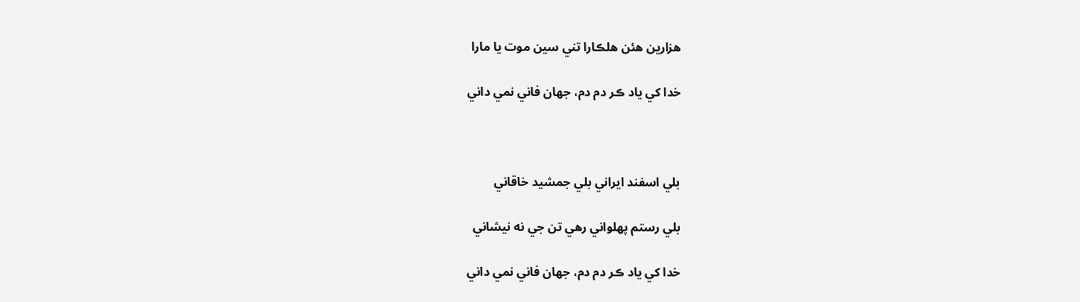هزارين هئن هلڪارا تني سين موت يا مارا

خدا کي ياد ڪر دم دم، جهان فاني نمي داني



بلي اسفند ايراني بلي جمشيد خاقاني

بلي رستم پهلواني رهي تن جي نه نيشاني

خدا کي ياد ڪر دم دم، جهان فاني نمي داني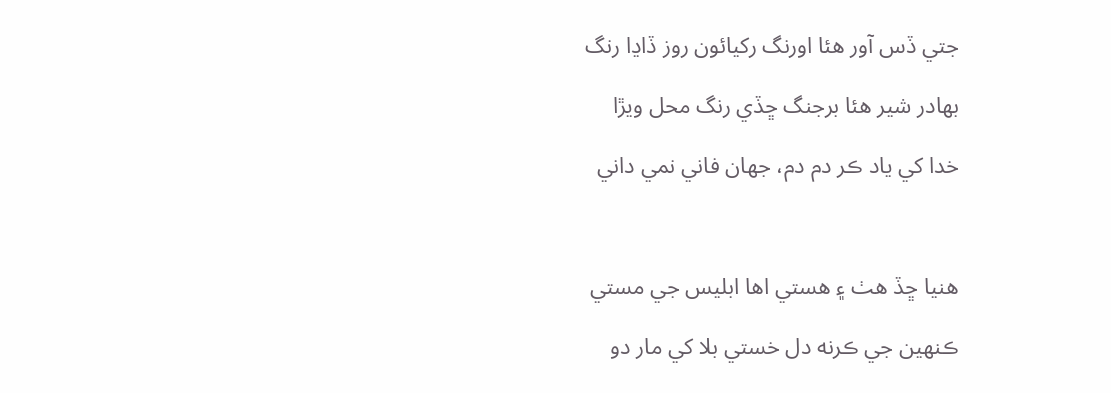جتي ڏس آور هئا اورنگ رکيائون روز ڏاڍا رنگ

بهادر شير هئا برجنگ ڇڏي رنگ محل ويڙا

خدا کي ياد ڪر دم دم، جهان فاني نمي داني



هنيا ڇڏ هٺ ۽ هستي اها ابليس جي مستي

ڪنهين جي ڪرنه دل خستي بلا کي مار دو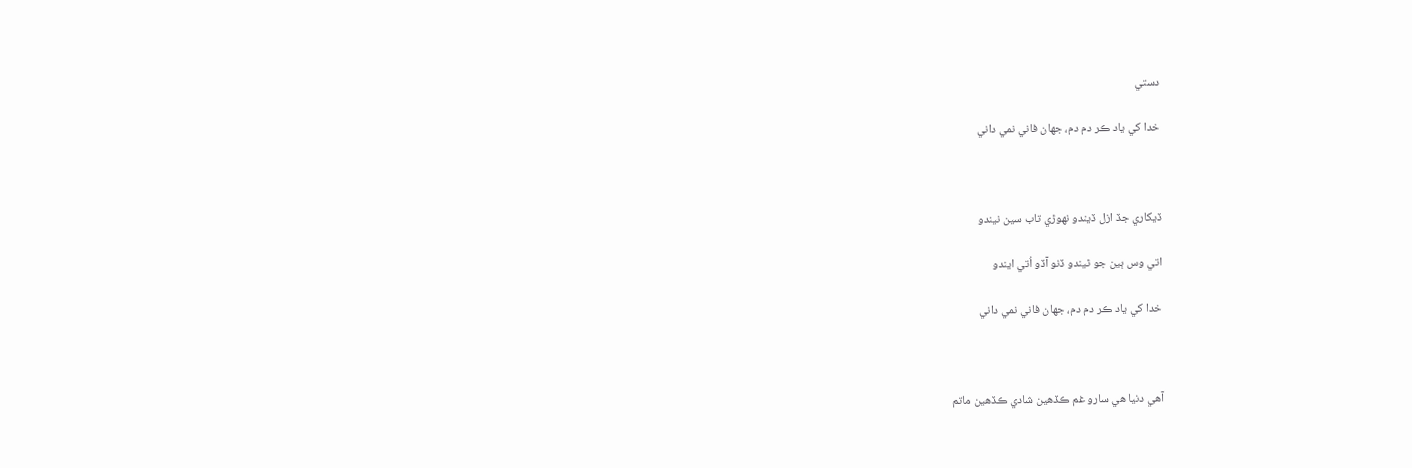دستي

خدا کي ياد ڪر دم دم، جهان فاني نمي داني



ڏيکاري جڏ ازل ڏيندو نهوڙي تاب سين نيندو

اتي وس ٻين جو ٿيندو ڏنو آڏو اُتي ايندو

خدا کي ياد ڪر دم دم، جهان فاني نمي داني



آهي دنيا هي سارو غم ڪڏهين شادي ڪڏهين ماتم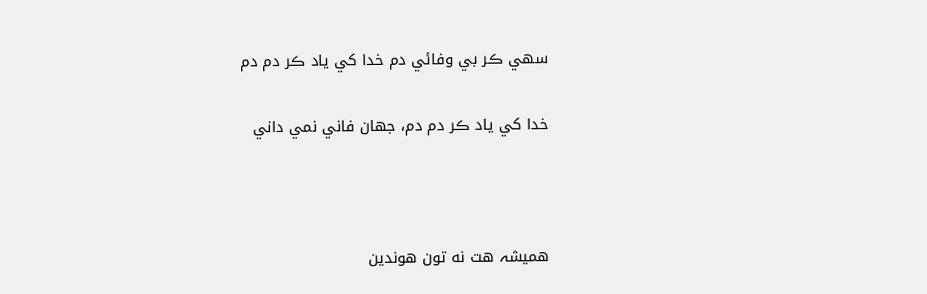سهي ڪر بي وفائي دم خدا کي ياد ڪر دم دم

خدا کي ياد ڪر دم دم، جهان فاني نمي داني



هميشہ هت نه تون هوندين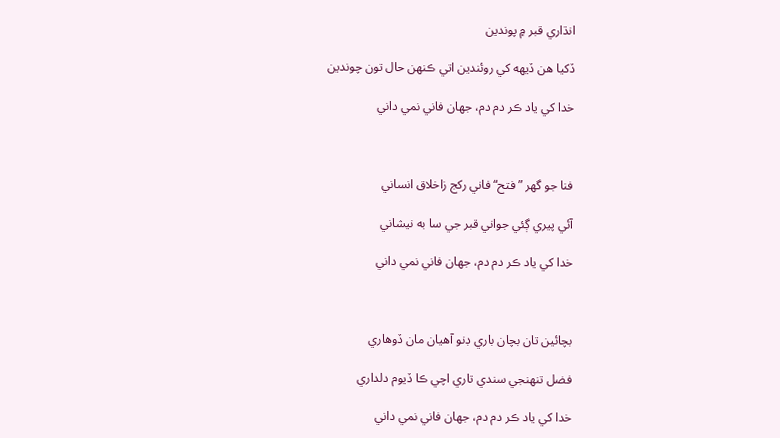انڌاري قبر ۾ پوندين

ڏکيا هن ڏيهه کي روئندين اتي ڪنهن حال تون چوندين

خدا کي ياد ڪر دم دم، جهان فاني نمي داني



فنا جو گهر ”فتح“ فاني رکج زاخلاق انساني

آئي پيري ڳئي جواني قبر جي سا به نيشاني

خدا کي ياد ڪر دم دم، جهان فاني نمي داني



بچائين تان بچان باري ڊنو آهيان مان ڏوهاري

فضل تنهنجي سندي تاري اچي ڪا ڏيوم دلداري

خدا کي ياد ڪر دم دم، جهان فاني نمي داني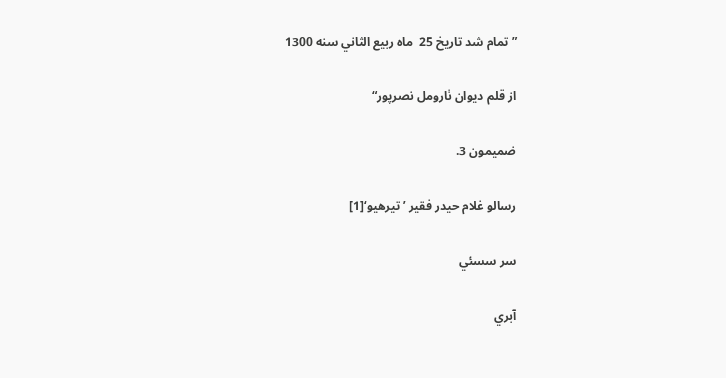”تمام شد تاريخ 25  ماه ربيع الثاني سنه 1300

از قلم ديوان ٺارومل نصرپور“

ضميمون 3.

رسالو غلام حيدر فقير ’تيرهيو‘[1]

سر سسئي

آبري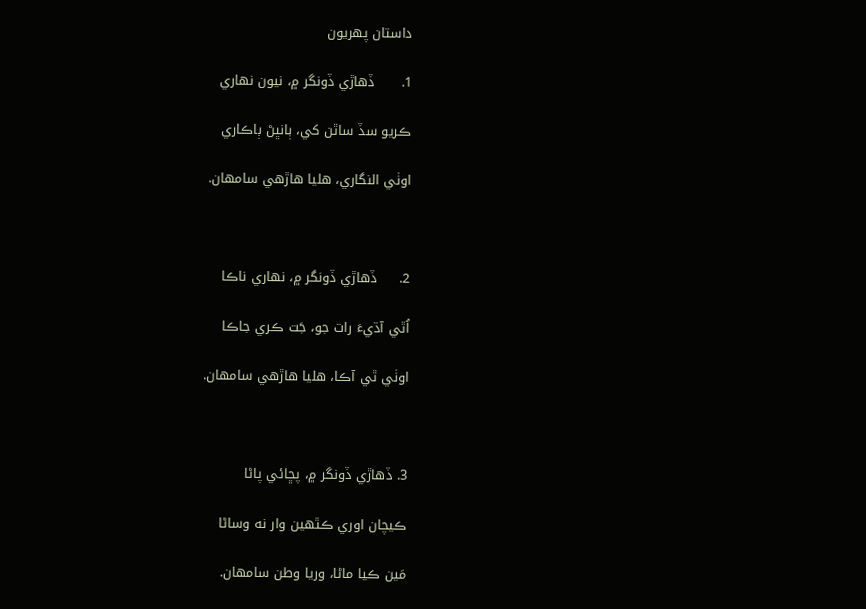داستان پهريون

1.      ڏهاڙي ڏونگر ۾، نيون نهاري

ڪريو سڏ ساٿن کي، ٻانڀڻ ٻاڪاري

اوٺي النگاري، هليا هاڙهي سامهان.



2.     ڏهاڙي ڏونگر ۾، نهاري ناڪا

اُٿي آڌيءَ رات جو، جَت ڪري جاڪا

اوٺي ٿي آڪا، هليا هاڙهي سامهان.



3. ڏهاڙي ڏونگر ۾، پڇائي پاڻا

ڪيچان اوري ڪٿهين وار نه وساڻا

مَين ڪيا ماڻا، وريا وطن سامهان.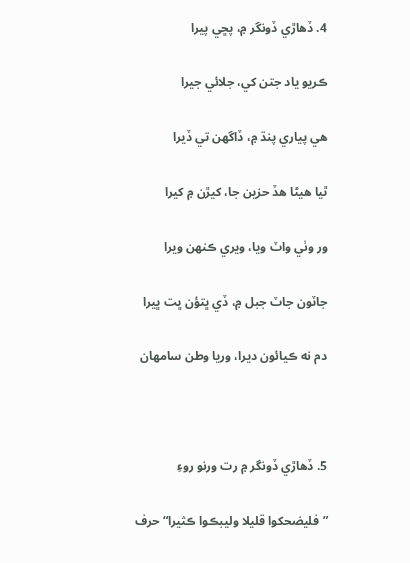4. ڏهاڙي ڏونگر ۾، پڇي پيرا

ڪريو ياد جتن کي، جلائي جيرا

هي پياري پنڌ ۾، ڏاگهن تي ڏيرا

ٿيا هيڻا هڏ حزين جا، کيڙن ۾ کيرا

ور وٺي واٽ ويا، ويري ڪنهن ويرا

جاٽون جاٽ جبل ۾، ڏي ڀتؤن ڀت ڀيرا

دم نه ڪيائون ديرا، وريا وطن سامهان



5. ڏهاڙي ڏونگر ۾ رت ورنو روءِ

”فليضحکوا قليلا وليبڪوا ڪثيرا“ حرف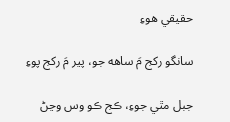حقيقي هوءِ

سانگو رکج مَ ساهه جو، پير مَ رکج پوءِ

جبل مٿي جوءِ، ڪج ڪو وس وڃڻ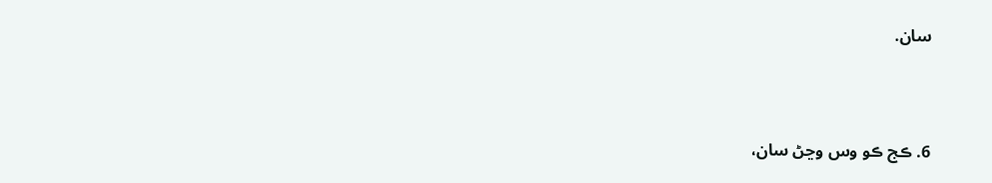سان.



6. ڪج ڪو وس وڃڻ سان،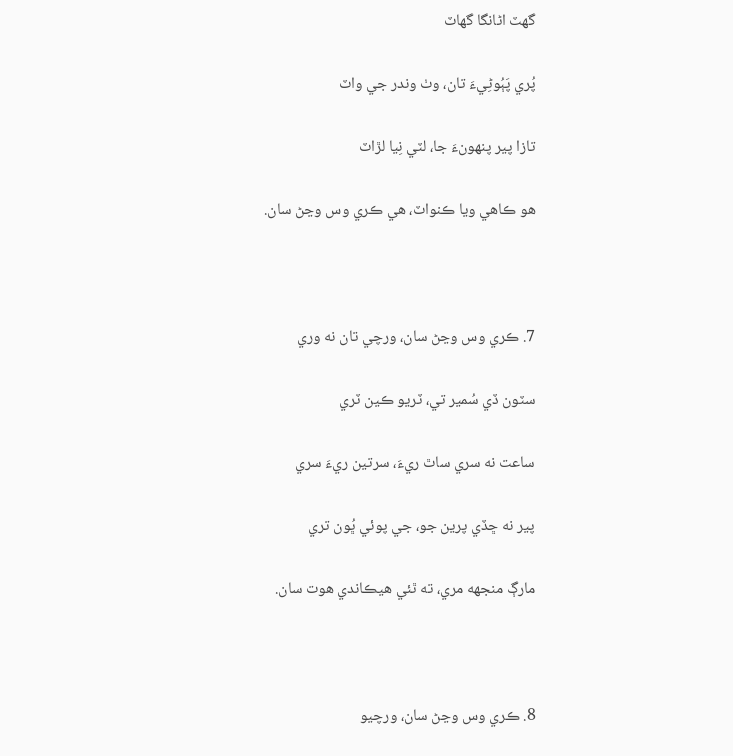گهٽ اڻانگا گهاٽ

پُري پَٻُوڻِيءَ تان، وٺ وندر جي واٽ

تازا پير پنهونءَ جا، لٽي نِيا لڙاٽ

هو ڪاهي ويا ڪنواٽ، هي ڪري وس وڃڻ سان.



7. ڪري وس وڃڻ سان، ورچي تان نه وري

سٽون ڏي سُمير تي، ٽريو ڪين ٽري

ساعت نه سري ساٿ ريءَ، سرتين ريءَ سري

پير نه ڇڏي پرين جو، جي پوئي ڀُون تري

مارڳ منجهه مري، ته ٿئي هيڪاندي هوت سان.



8. ڪري وس وڃڻ سان، ورچيو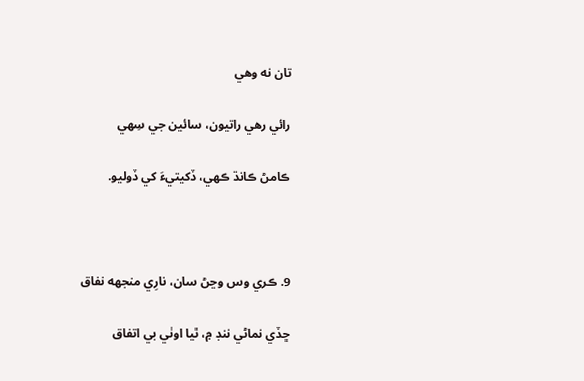تان نه وهي

رائي رهي راتيون، سائين جي سِهي

ڪامڻ ڪانڌ ڪهي، ڏکيتيءَ کي ڏوليو.



9. ڪري وس وڃڻ سان، نارِي منجهه نفاق

ڇڏي نماڻي ننڊ ۾، ٿيا اوٺي بي اتفاق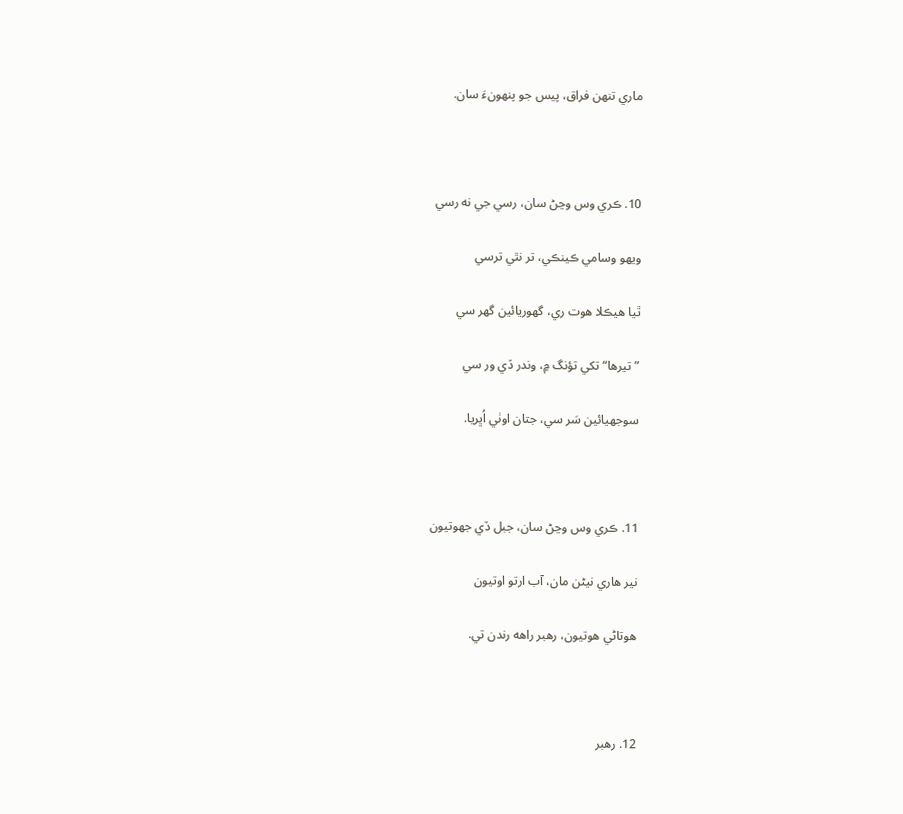ماري تنهن فراق، پيس جو پنهونءَ سان.



10. ڪري وس وڃڻ سان، رسي جي نه رسي

ويهو وسامي ڪينڪي، تر نٿي ترسي

ٿيا هيڪلا هوت ري، گهوريائين گهر سي

”تيرها“ تکي تؤنگ ۾، وندر ڏي ور سي

سوجهيائين سَر سي، جتان اوٺي اُڀريا.



11. ڪري وس وڃڻ سان، جبل ڏي جهوتيون

نير هاري نيڻن مان، آب ارتو اوتيون

هوتاڻي هوتيون، رهبر راهه رندن تي.



12. رهبر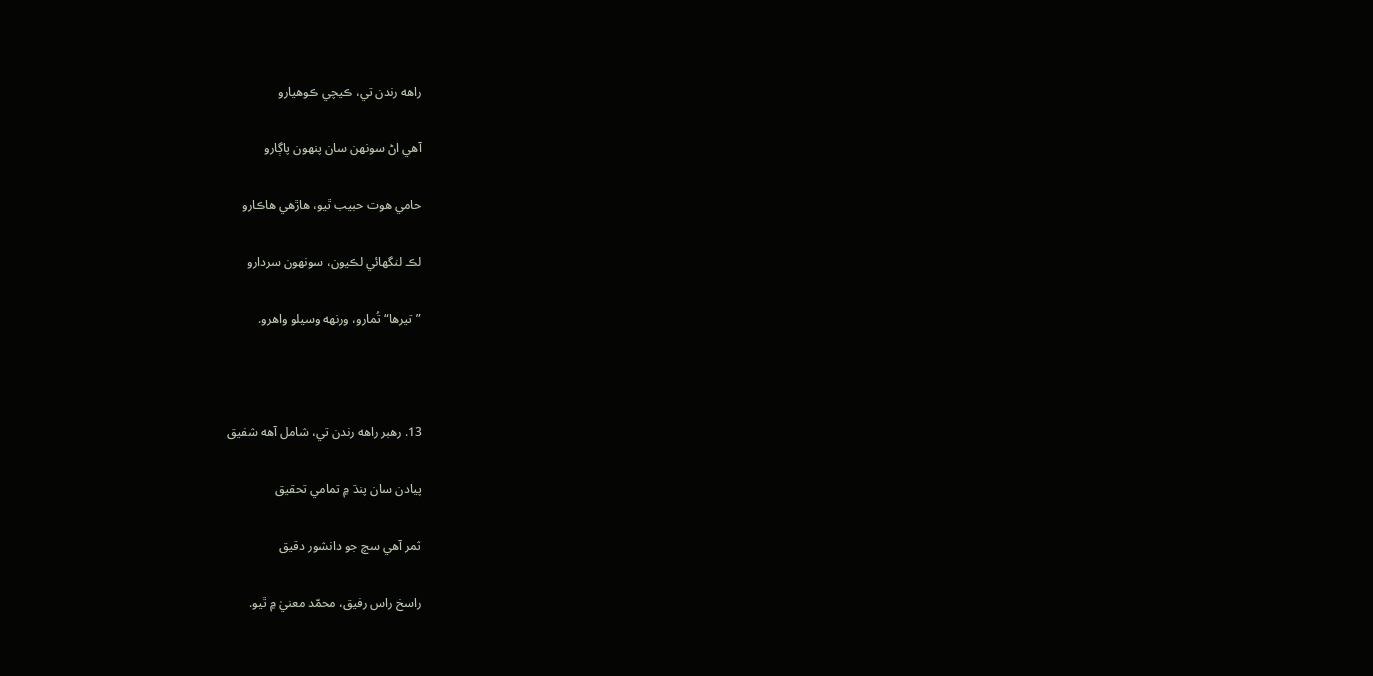راهه رندن تي، ڪيچي ڪوهيارو

آهي اڻ سونهن سان پنهون پاڳارو

حامي هوت حبيب ٿيو، هاڙهي هاڪارو

لڪ لنگهائي لڪيون، سونهون سردارو

”تيرها“ تُمارو، ورنهه وسيلو واهرو.



13. رهبر راهه رندن تي، شامل آهه شفيق

پيادن سان پنڌ ۾ تمامي تحقيق

ثمر آهي سچ جو دانشور دقيق

راسخ راس رفيق، محمّد معنيٰ ۾ ٿيو.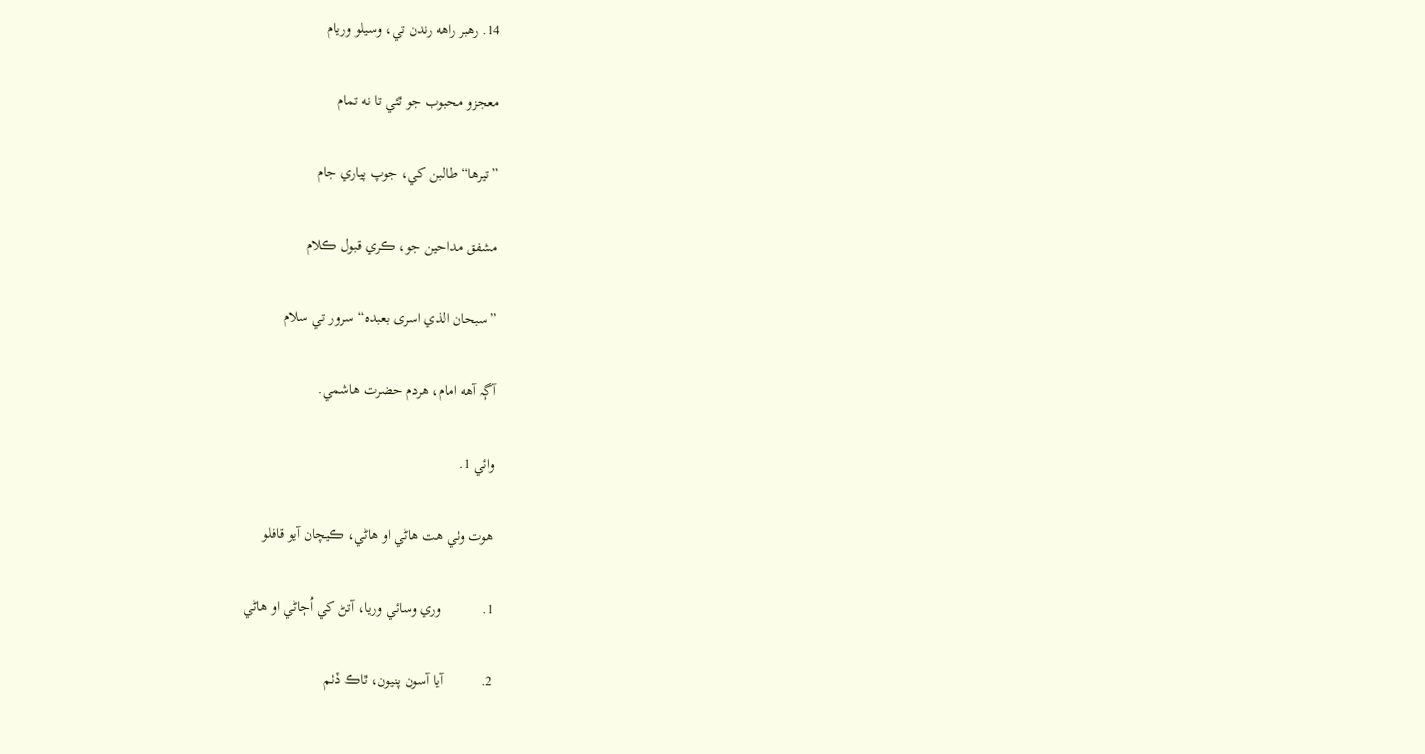14. رهبر راهه رندن تي، وسيلو وريام

معجزو محبوب جو ٿئي تا نه تمام

”تيرها“ طالبن کي، جوپ پياري جام

مشفق مداحين جو، ڪري قبول ڪلام

”سبحان الذي اسرى بعبده“ سرور تي سلام

آڳہ آهه امام، هردم حضرت هاشمي.

وائي 1.

هوت وٺي هت هاڻي او هاڻي، ڪيچان آيو قافلو

1.           وري وسائي وريا، آتڻ کي اُڄاڻي او هاڻي

2.          آيا آسون پنيون، ٿاڪ ڏٺم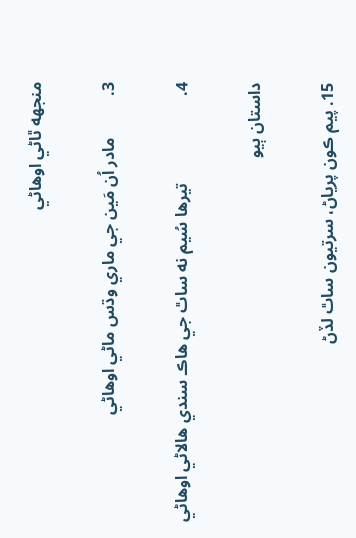منجهه ٿاڻي اوهاڻي

3.          مادر اُن مَين جي ماري وڌس ماڻي اوهاڻي

4.                     تيرها سُيم نه ساٿ جي هاڪ سندي هالاڻي اوهاڻي

داستان ٻيو

15. پيم ڪون پرياڻ، سرتيون ساٿ لڏڻ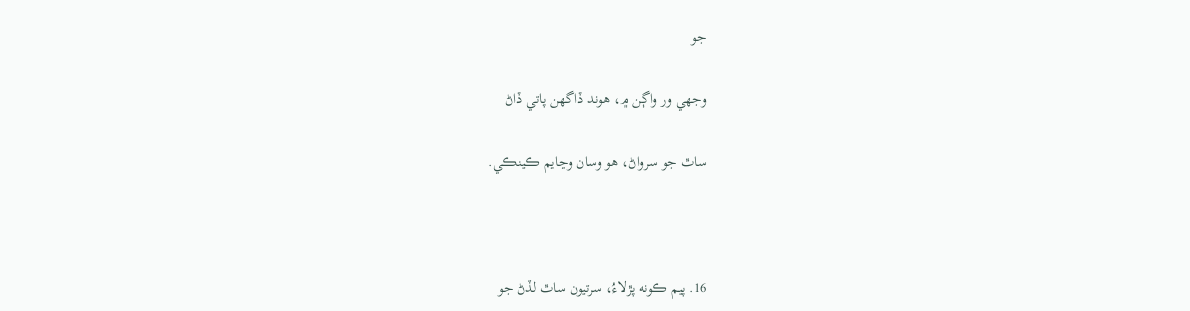جو

وجهي ور واڳن ۾، هوند ڏاگهن پاتي ڏاڻ

ساٿ جو سرواڻ، هو وسان وڃايم ڪينڪي.



16. پيم ڪونه پڙلاءُ، سرتيون ساٿ لڏڻ جو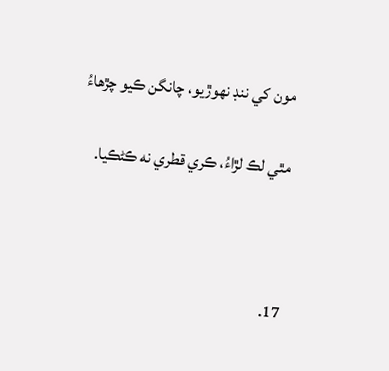مون کي ننڊ نهوڙيو، چانگن ڪيو چڙهاءُ

مٿي لڪ لڙاءُ، ڪري قطري نه ڪڻڪيا.



17.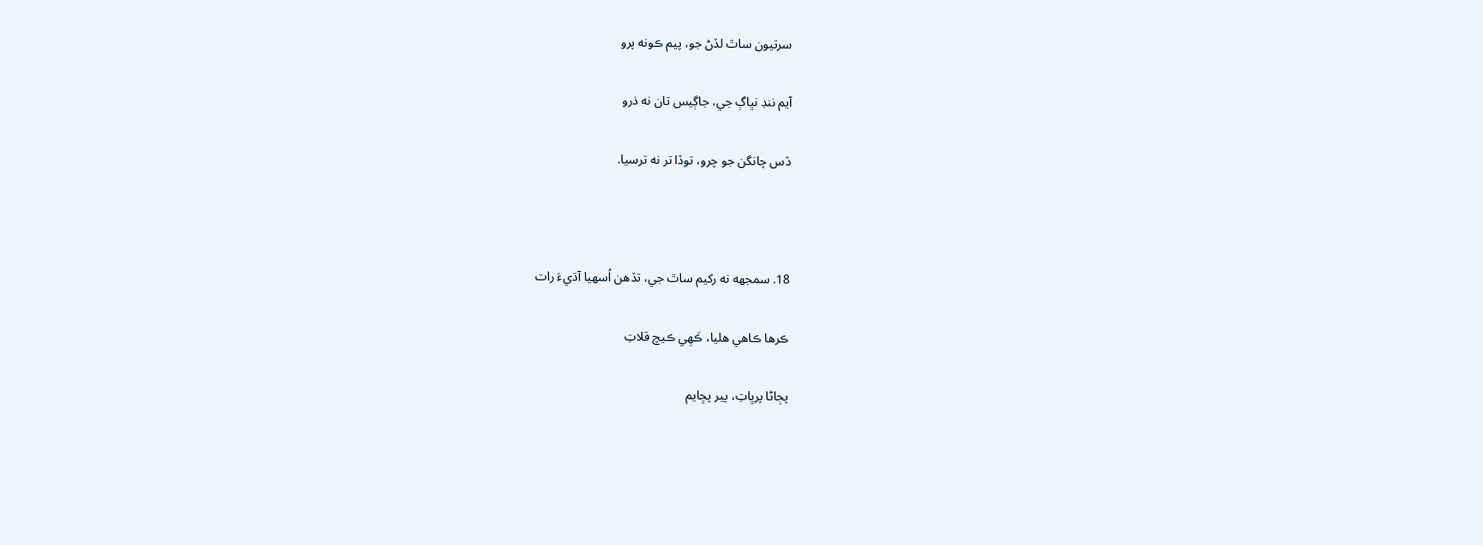سرتيون ساٿ لڏڻ جو، پيم ڪونه پرو

آيم ننڊ نڀاڳ جي، جاڳيس تان نه ذرو

ڏس چانگن جو چرو، توڏا تر نه ترسيا.



18. سمجهه نه رکيم ساٿ جي، تڏهن اُسهيا آڌيءَ رات

ڪرها ڪاهي هليا، ڪَهِي ڪيچ قلاتِ

پڄاڻا پرڀاتِ، پير پڇايم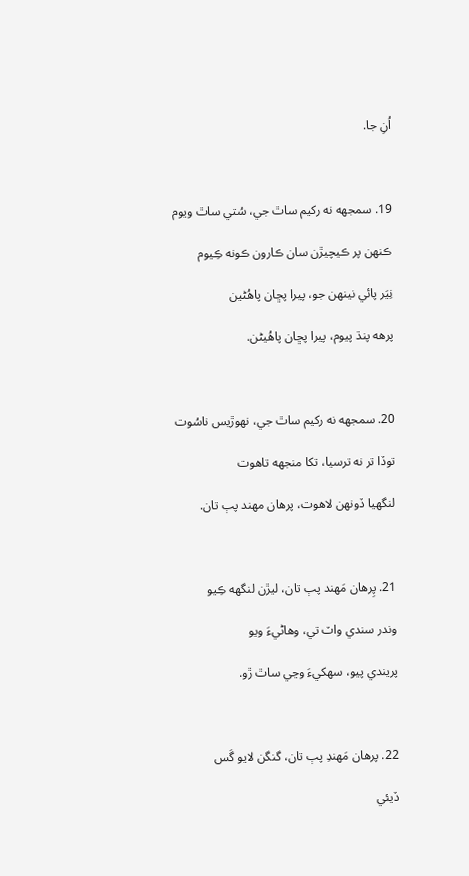اُنِ جا.



19. سمجهه نه رکيم ساٿ جي، سُتي ساٿ ويوم

ڪنهن پر ڪيچيڙن سان ڪارون ڪونه ڪِيوم

نِيَر پائي نينهن جو، پيرا پڇان پاهُڻين

پرهه پنڌ پيوم، پيرا پڇان پاهُيڻن.



20. سمجهه نه رکيم ساٿ جي، نهوڙيس ناسُوت

توڏا تر نه ترسيا، تکا منجهه تاهوت

لنگهيا ڏونهن لاهوت، پرهان مهند پٻ تان.



21. پِرهان مَهند پٻ تان، ليڙن لنگهه ڪِيو

وندر سندي واٽ تي، وهاڻيءَ ويو

پريندي پيو، سهکيءَ وڃي ساٿ ڙو.



22. پرهان مَهندِ پٻ تان، گنگن لايو گَس

ڏيئي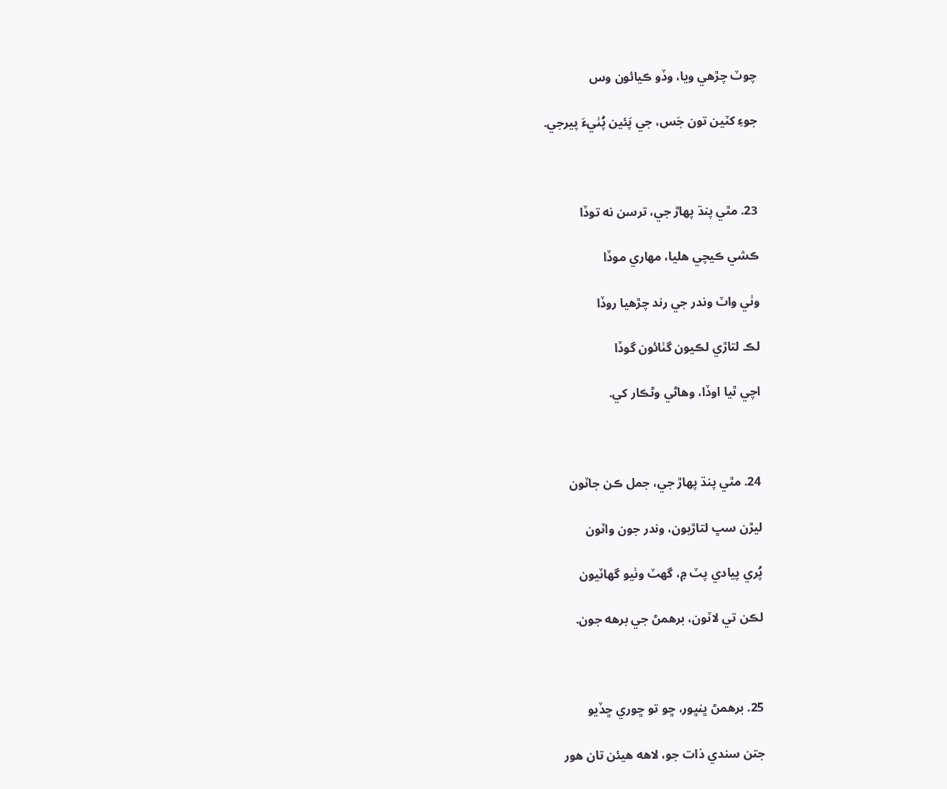چوٽ چڙهي ويا، وڏو ڪيائون وس

جوءِ کٽين تون جَس، جي پَئين پُٺيءَ پيرجي.



23. مٿي پنڌ پهاڙ جي، ترسن نه توڏا

ڪشي ڪيچي هليا، مهاري موڏا

وٺي واٽ وندر جي رند چڙهيا روڏا

لڪ لتاڙي لڪيون گٺائون گوڏا

اچي ٿيا اوڏا، وهاڻي وڻڪار کي.



24. مٿي پنڌ پهاڙ جي، جمل ڪن جاٽون

ليڙن سڀ لتاڙيون، وندر جون واٽون

پُري پيادي پٽ ۾، گهٽ وٺيو گهاٽيون

لڪن تي لاٽون، برهمڻ جي برهه جون.



25. برهمڻ ڀنڀور، ڇو تو ڇوري ڇڏيو

جتن سندي ذات جو، لاهه هيئن تان هور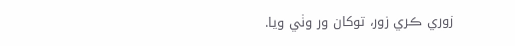زوري ڪري زور، توکان ور وٺي ويا.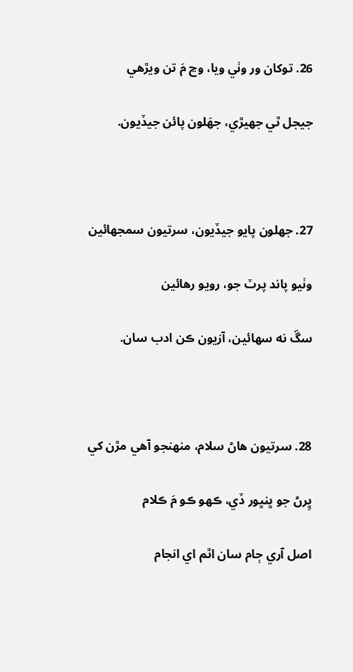26. توکان ور وٺي ويا، وڃ مَ تن ويڙهي

جيجل ٿي جهيڙي، جهَلون پائن جيڏيون.



27. جهلون پايو جيڏيون، سرتيون سمجهائين

وٺيو پاند پرٽ جو، رويو رهائين

سڱ نه سهائين، آزيون ڪن ادب سان.



28. سرتيون هاڻ سلام، منهنجو آهي مڙن کي

ڀِرڻ جو ڀنڀور ڏي، ڪهو ڪو مَ ڪلام

اصل آري ڄام سان اٿم اي انجام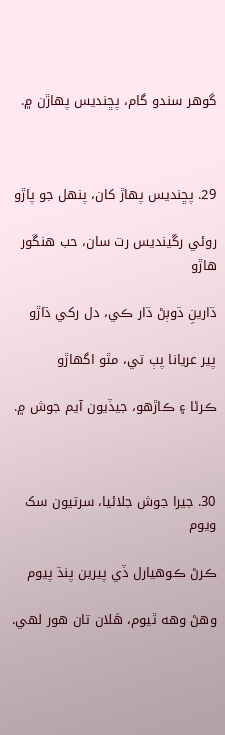گوهر سندو گام، پڇنديس پهاڙن ۾.



29. پڇنديس پهاڙ کان، پنهل جو پاڙو

روئي رڱينديس رت سان، حب هنڱور هاڙو

ڌارينِ ڌوٻڻ ڌار ڪي، دل رکي ڌاڙو

پير عريانا پٻ تي، مٿو اگهاڙو

ڪرڻا ۽ ڪاڙهو، جيڏيون آيم جوش ۾.



30. جيرا جوش جلائيا، سرتيون سک ويوم

ڪرڻ ڪوهيارل ڏي پيرين پنڌ پيوم

وهڻ وهه ٿيوم، هَلان تان هور لهي.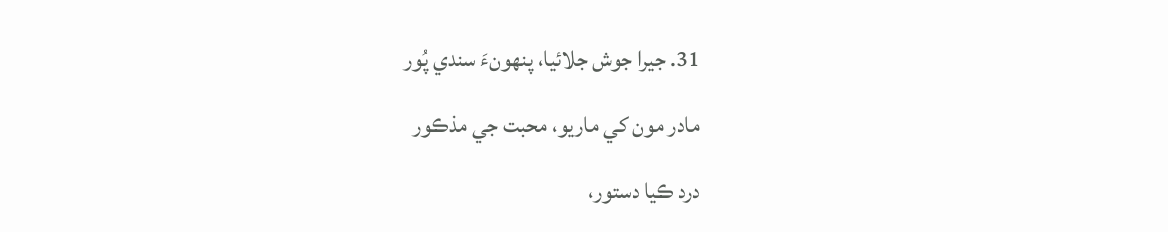31. جيرا جوش جلائيا، پنهونءَ سندي پُور

مادر مون کي ماريو، محبت جي مذڪور

درد ڪيا دستور،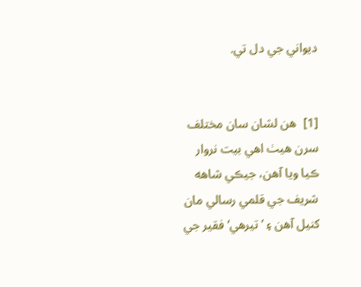ديواني جي دل تي.


[1]  هن لشان سان مختلف سرن هيٺ اهي بيت نروار ڪيا ويا آهن، جيڪي شاهه شريف جي قلمي رسالي مان کنيل آهن ۽ ’تيرهي‘ فقير جي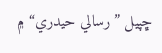ڇپيل ”رسالي حيدري“ ۾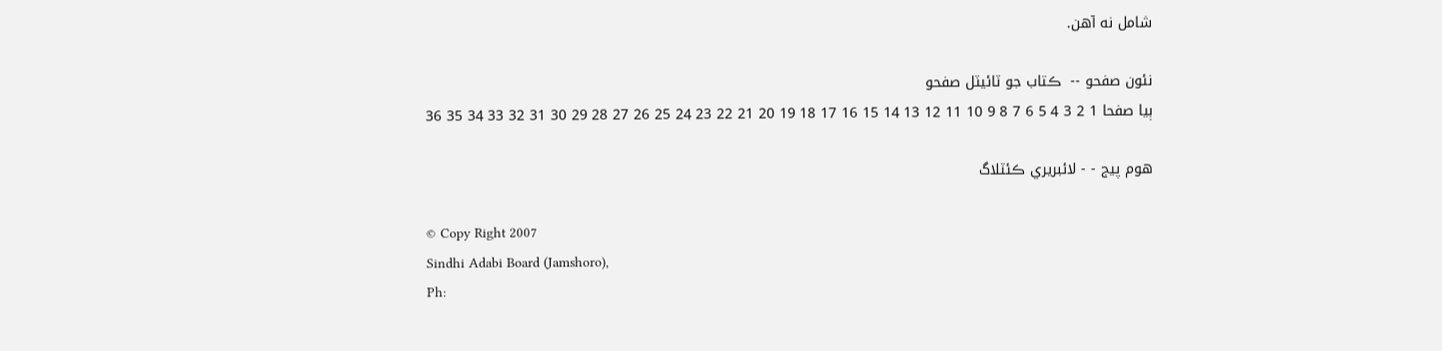شامل نه آهن.

نئون صفحو --  ڪتاب جو ٽائيٽل صفحو
ٻيا صفحا 1 2 3 4 5 6 7 8 9 10 11 12 13 14 15 16 17 18 19 20 21 22 23 24 25 26 27 28 29 30 31 32 33 34 35 36

هوم پيج - - لائبريري ڪئٽلاگ

© Copy Right 2007
Sindhi Adabi Board (Jamshoro),
Ph: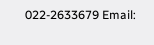022-2633679 Email: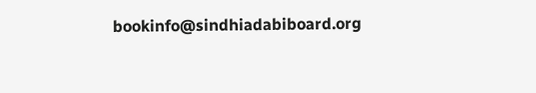bookinfo@sindhiadabiboard.org